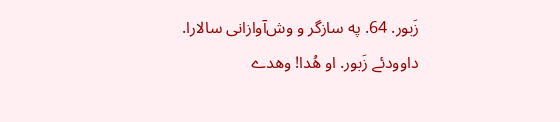زَبور. 64. په سازگر و وش‌آوازانی سالارا. داوودئے زَبور. او هُدا! وهدے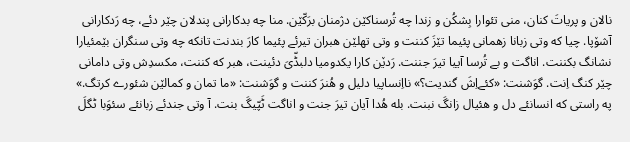نالان و پریاتَ کنان، منی تئوارا بِشکُن و زندا چه تُرسناکێن دژمنان برَکّێن. منا چه بدکارانی پندلان چێر دئے، چه رَدکارانی آشۆپا. چیا که وتی زبانا زهمانی پئیما تێزَ کننت و وتی تهلێن هبران تیرئے پئیما کارَ بندنت تانکه چه وتی سنگران بێمئیارا نشانگ بکننت. اناگت و بے تُرسا آییا تیرَ جننت. رَدێن کارا یکدومیا دلبڈّیَ دئینت، هبر که کننت، مکسدِش وتی دامانی چێر کنگ اِنت. گوَشنت: «کئےاِشَ گندیت؟» نااِنساپیا دلیل و هُنرَ کننت و گوَشنت: «ما تمان و کمالێن شئورے کرتگ.» په راستی که انسانئے دل و هئیال زانگَ نبنت. بله هُدا آیان تیرَ جنت و اناگت ٹَپّیگَ بنت. آ وتی جندئے زبانئے سئوَبا ٹگلَ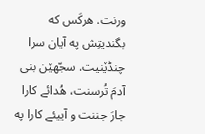ورنت. هرکَس که بگندیتِش په آیان سرا چنڈێنیت. سجّهێن بنی آدمَ تُرسنت، هُدائے کارا جارَ جننت و آییئے کارا په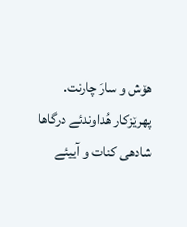هۆش و سارَ چارنت. پهرێزکار هُداوندئے درگاها شادهی کنات و آییئے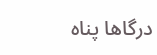درگاها پناه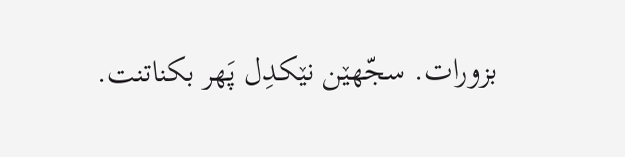بزورات. سجّهێن نێکدِل پَهر بکناتنت.